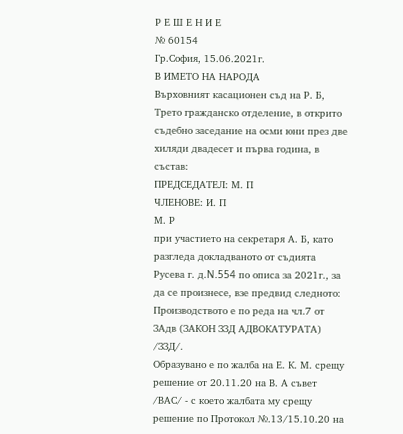Р Е Ш Е Н И Е
№ 60154
Гр.София, 15.06.2021г.
В ИМЕТО НА НАРОДА
Върховният касационен съд на Р. Б, Трето гражданско отделение, в открито съдебно заседание на осми юни през две хиляди двадесет и първа година, в състав:
ПРЕДСЕДАТЕЛ: М. П
ЧЛЕНОВЕ: И. П
М. Р
при участието на секретаря А. Б, като разгледа докладваното от съдията Русева г. д.N.554 по описа за 2021г., за да се произнесе, взе предвид следното:
Производството е по реда на чл.7 от ЗАдв (ЗАКОН ЗЗД АДВОКАТУРАТА) /ЗЗД/.
Образувано е по жалба на Е. К. М. срещу решение от 20.11.20 на В. А съвет /ВАС/ - с което жалбата му срещу решение по Протокол №.13/15.10.20 на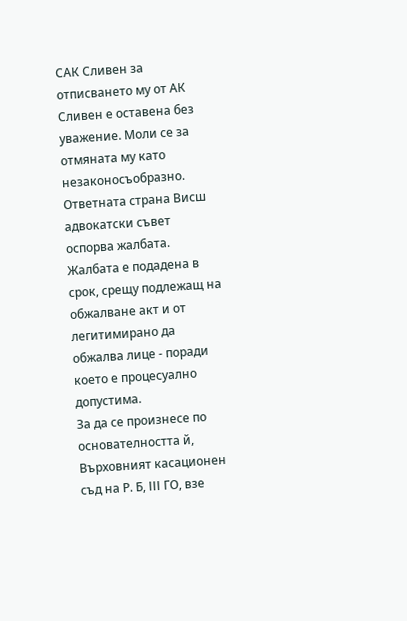САК Сливен за отписването му от АК Сливен е оставена без уважение. Моли се за отмяната му като незаконосъобразно.
Ответната страна Висш адвокатски съвет оспорва жалбата.
Жалбата е подадена в срок, срещу подлежащ на обжалване акт и от легитимирано да обжалва лице - поради което е процесуално допустима.
За да се произнесе по основателността й, Върховният касационен съд на Р. Б, ІІІ ГО, взе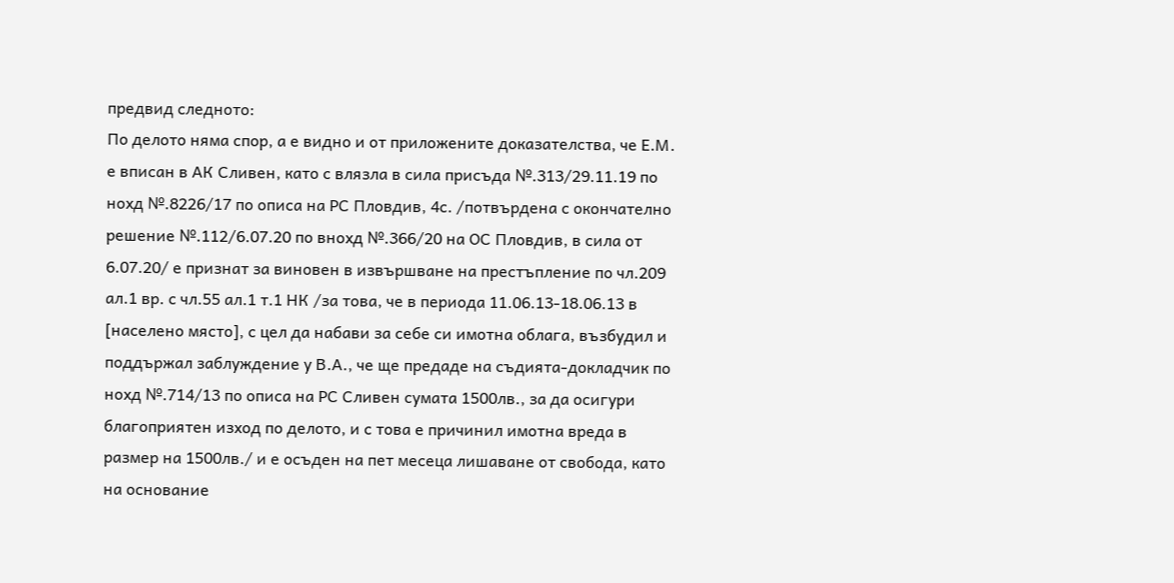предвид следното:
По делото няма спор, а е видно и от приложените доказателства, че Е.М. е вписан в АК Сливен, като с влязла в сила присъда №.313/29.11.19 по нохд №.8226/17 по описа на РС Пловдив, 4с. /потвърдена с окончателно решение №.112/6.07.20 по внохд №.366/20 на ОС Пловдив, в сила от 6.07.20/ е признат за виновен в извършване на престъпление по чл.209 ал.1 вр. с чл.55 ал.1 т.1 НК /за това, че в периода 11.06.13-18.06.13 в [населено място], с цел да набави за себе си имотна облага, възбудил и поддържал заблуждение у В.А., че ще предаде на съдията-докладчик по нохд №.714/13 по описа на РС Сливен сумата 1500лв., за да осигури благоприятен изход по делото, и с това е причинил имотна вреда в размер на 1500лв./ и е осъден на пет месеца лишаване от свобода, като на основание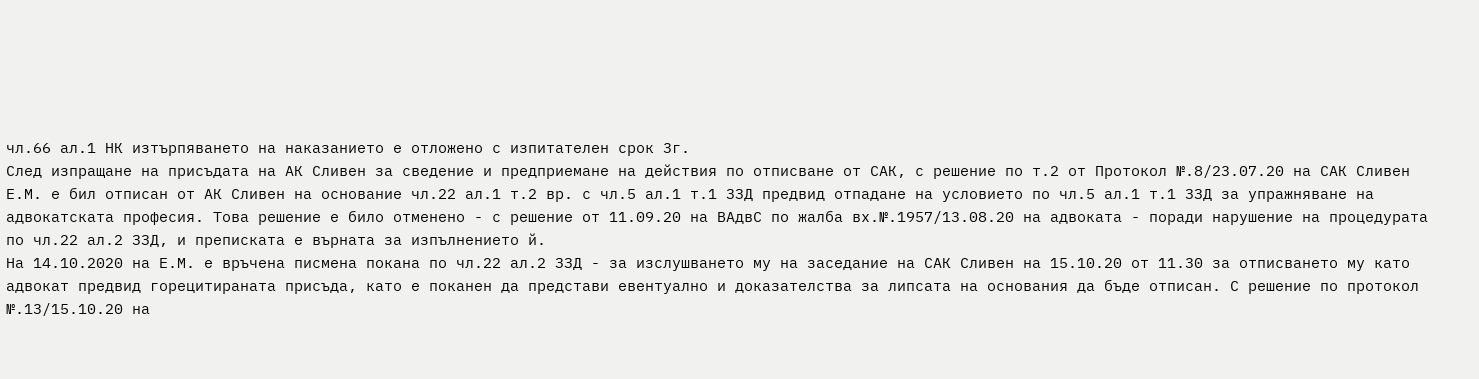чл.66 ал.1 НК изтърпяването на наказанието е отложено с изпитателен срок 3г.
След изпращане на присъдата на АК Сливен за сведение и предприемане на действия по отписване от САК, с решение по т.2 от Протокол №.8/23.07.20 на САК Сливен Е.М. е бил отписан от АК Сливен на основание чл.22 ал.1 т.2 вр. с чл.5 ал.1 т.1 ЗЗД предвид отпадане на условието по чл.5 ал.1 т.1 ЗЗД за упражняване на адвокатската професия. Това решение е било отменено - с решение от 11.09.20 на ВАдвС по жалба вх.№.1957/13.08.20 на адвоката - поради нарушение на процедурата по чл.22 ал.2 ЗЗД, и преписката е върната за изпълнението й.
На 14.10.2020 на Е.М. е връчена писмена покана по чл.22 ал.2 ЗЗД - за изслушването му на заседание на САК Сливен на 15.10.20 от 11.30 за отписването му като адвокат предвид горецитираната присъда, като е поканен да представи евентуално и доказателства за липсата на основания да бъде отписан. С решение по протокол №.13/15.10.20 на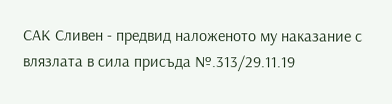САК Сливен - предвид наложеното му наказание с влязлата в сила присъда №.313/29.11.19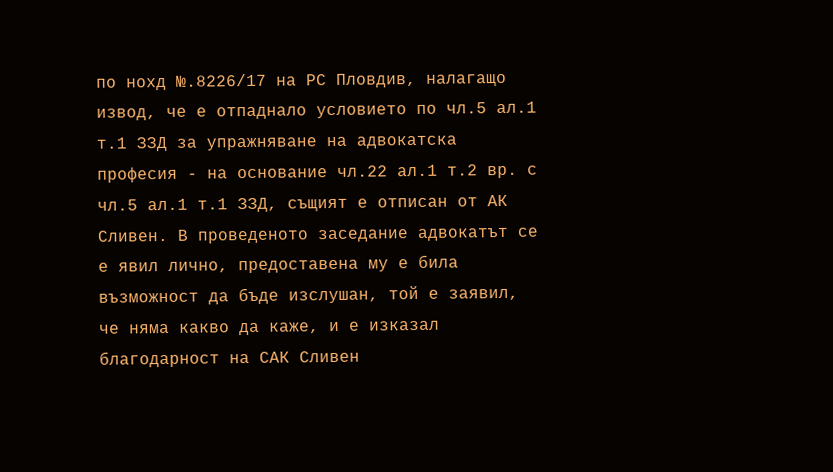по нохд №.8226/17 на РС Пловдив, налагащо извод, че е отпаднало условието по чл.5 ал.1 т.1 ЗЗД за упражняване на адвокатска професия - на основание чл.22 ал.1 т.2 вр. с чл.5 ал.1 т.1 ЗЗД, същият е отписан от АК Сливен. В проведеното заседание адвокатът се е явил лично, предоставена му е била възможност да бъде изслушан, той е заявил, че няма какво да каже, и е изказал благодарност на САК Сливен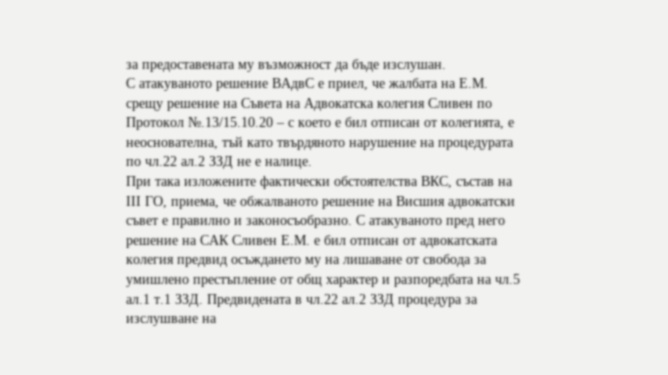за предоставената му възможност да бъде изслушан.
С атакуваното решение ВАдвС е приел, че жалбата на Е.М. срещу решение на Съвета на Адвокатска колегия Сливен по Протокол №.13/15.10.20 – с което е бил отписан от колегията, е неоснователна, тъй като твърдяното нарушение на процедурата по чл.22 ал.2 ЗЗД не е налице.
При така изложените фактически обстоятелства ВКС, състав на ІІІ ГО, приема, че обжалваното решение на Висшия адвокатски съвет е правилно и законосъобразно. С атакуваното пред него решение на САК Сливен Е.М. е бил отписан от адвокатската колегия предвид осъждането му на лишаване от свобода за умишлено престъпление от общ характер и разпоредбата на чл.5 ал.1 т.1 ЗЗД. Предвидената в чл.22 ал.2 ЗЗД процедура за изслушване на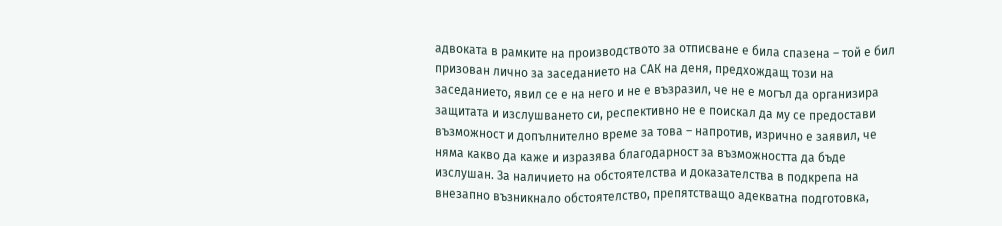адвоката в рамките на производството за отписване е била спазена – той е бил призован лично за заседанието на САК на деня, предхождащ този на заседанието, явил се е на него и не е възразил, че не е могъл да организира защитата и изслушването си, респективно не е поискал да му се предостави възможност и допълнително време за това – напротив, изрично е заявил, че няма какво да каже и изразява благодарност за възможността да бъде изслушан. За наличието на обстоятелства и доказателства в подкрепа на внезапно възникнало обстоятелство, препятстващо адекватна подготовка,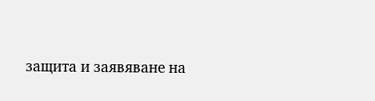защита и заявяване на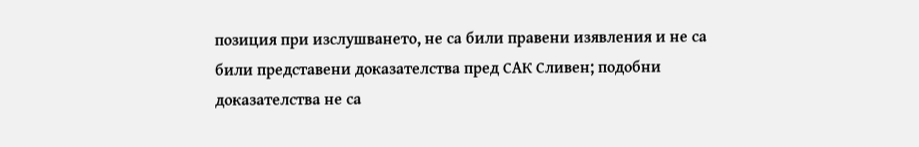позиция при изслушването, не са били правени изявления и не са били представени доказателства пред САК Сливен; подобни доказателства не са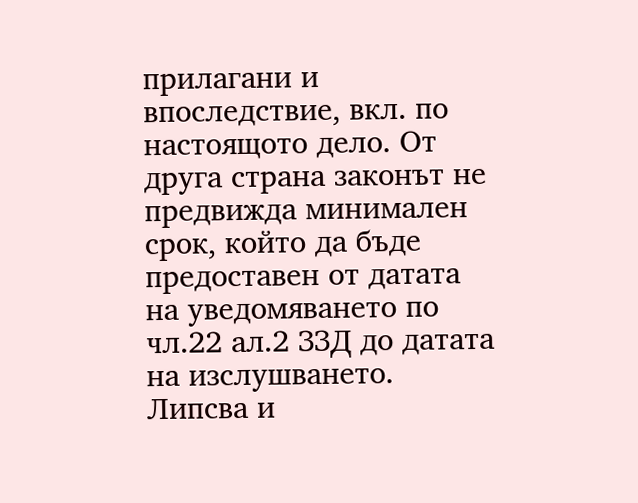прилагани и впоследствие, вкл. по настоящото дело. От друга страна законът не предвижда минимален срок, който да бъде предоставен от датата на уведомяването по чл.22 ал.2 ЗЗД до датата на изслушването. Липсва и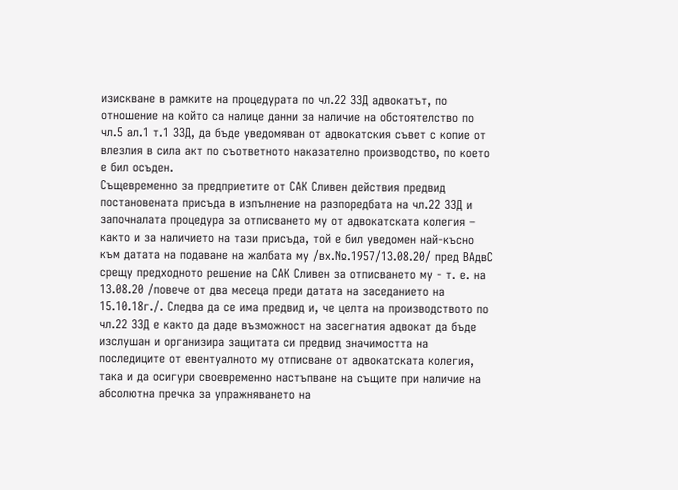изискване в рамките на процедурата по чл.22 ЗЗД адвокатът, по отношение на който са налице данни за наличие на обстоятелство по чл.5 ал.1 т.1 ЗЗД, да бъде уведомяван от адвокатския съвет с копие от влезлия в сила акт по съответното наказателно производство, по което е бил осъден.
Същевременно за предприетите от САК Сливен действия предвид постановената присъда в изпълнение на разпоредбата на чл.22 ЗЗД и започналата процедура за отписването му от адвокатската колегия – както и за наличието на тази присъда, той е бил уведомен най-късно към датата на подаване на жалбата му /вх.№.1957/13.08.20/ пред ВАдвС срещу предходното решение на САК Сливен за отписването му - т. е. на 13.08.20 /повече от два месеца преди датата на заседанието на 15.10.18г./. Следва да се има предвид и, че целта на производството по чл.22 ЗЗД е както да даде възможност на засегнатия адвокат да бъде изслушан и организира защитата си предвид значимостта на последиците от евентуалното му отписване от адвокатската колегия, така и да осигури своевременно настъпване на същите при наличие на абсолютна пречка за упражняването на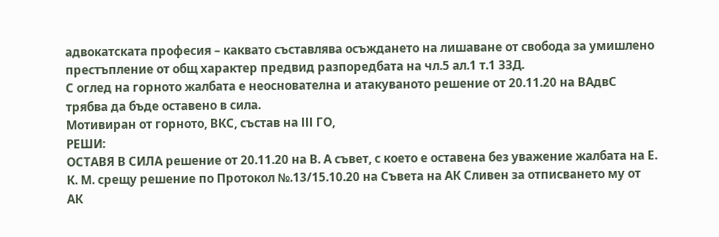адвокатската професия – каквато съставлява осъждането на лишаване от свобода за умишлено престъпление от общ характер предвид разпоредбата на чл.5 ал.1 т.1 ЗЗД.
С оглед на горното жалбата е неоснователна и атакуваното решение от 20.11.20 на ВАдвС трябва да бъде оставено в сила.
Мотивиран от горното, ВКС, състав на ІІІ ГО,
РЕШИ:
ОСТАВЯ В СИЛА решение от 20.11.20 на В. А съвет, с което е оставена без уважение жалбата на Е. К. М. срещу решение по Протокол №.13/15.10.20 на Съвета на АК Сливен за отписването му от АК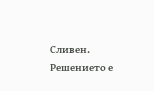Сливен.
Решението е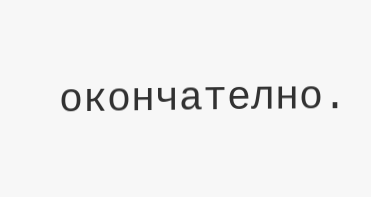окончателно.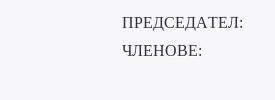ПРЕДСЕДАТЕЛ: ЧЛЕНОВЕ: